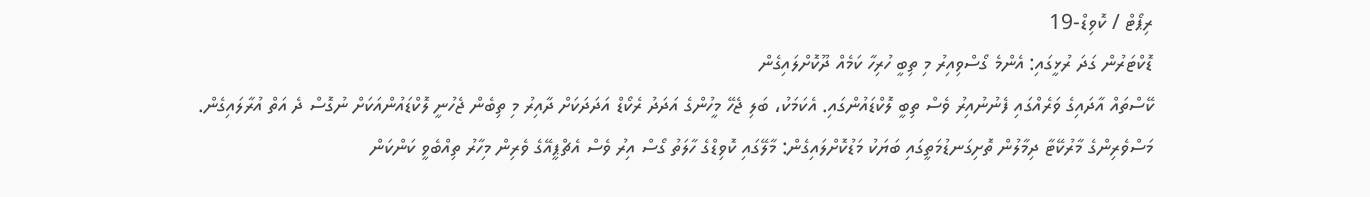ރިޕޯޓް / ކޮވިޑް-19
ޑޮކްޓަރުން ގަދަ ރުޅީގައި: އެންމެ ގޯސްވިއިރު މި ތިބީ ހުރިހާ ކަމެއް ދޫކޮށްލައިގެން
ކޭސްތައް އާދައިގެ ވަރެއްގައި ފެނުނުއިރު ވެސް ތިބީ ލޮކްޑައުންގައި. އެކަމަކު، ބަލި ޖެހޭ މީހުންގެ އަދަދު ރެކޯޑް އަދަދަކަށް ދާއިރު މި ތިބެން ޖެހުނީ ލޮކްޑައުންއަކަށް ނުގޮސް ދެ އަތް އުރާލައިގެން.
މަސްވެރިންގެ މާރުކޭޓާ ދިމާލުން ތޮށިގަނޑުމަތީގައި ބަޔަކު މަޑުކޮށްލައިގެން: މާލޭގައި ކޮވިޑްގެ ހާލަތު ގޯސް އިރު ވެސް އެޗްޕީއޭގެ ވެރިން މިހާރު ތިއްބެވީ ކަންކަން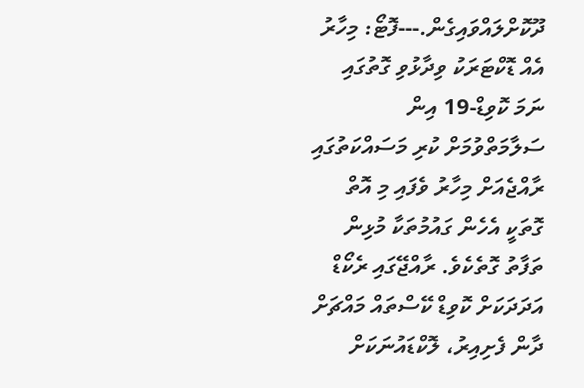ދޫކޮށްލައްވައިގެން.---ފޮޓޯ: މިހާރު
އެއް ޑޮކްޓަރަކު ވިދާޅުވި ގޮތުގައި ނަމަ ކޮވިޑް-19 އިން ސަލާމަތްވުމަށް ކުރި މަސައްކަތުގައި ރާއްޖެއަށް މިހާރު ވެފައި މި އޮތް ގޮތަކީ އެހެން ގައުމުތަކާ މުޅިން ތަފާތު ގޮތެކެވެ. ރާއްޖޭގައި ރެކޯޑް އަދަދަކަށް ކޮވިޑް ކޭސްތައް މައްޗަށް ދާން ފެށިއިރު، ލޮކްޑައުނަކަށް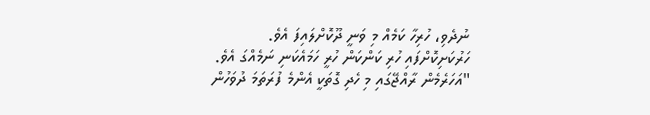ނުދެވި، ހުރިހާ ކަމެއް މި ވަނީ ދޫކޮށްލައިފަ އެވެ. ހަރުކަށިކޮށްފައި ހުރި ކަންކަން ހުރީ ހަމައެކަނި ނަމެއްގަ އެވެ.
"އަހަރެމެން ރާއްޖޭގައި މި ހެދި ގޮތަކީ އެންމެ ފުރަތަމަ ދުވަހުން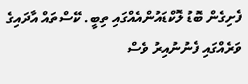ފެށިގެން ބޮޑު ލޮކްޑައުންއެއްގައި ތިބީ. ކޭސްތައް އާދައިގެ ވަރެއްގައި ފެނުނުއިރު ވެސް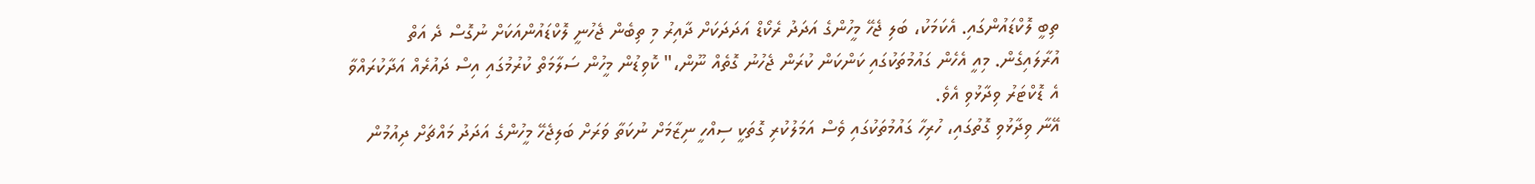ތިބީ ލޮކްޑައުންގައި. އެކަމަކު، ބަލި ޖެހޭ މީހުންގެ އަދަދު ރެކޯޑް އަދަދަކަށް ދާއިރު މި ތިބެން ޖެހުނީ ލޮކްޑައުންއަކަށް ނުގޮސް ދެ އަތް އުރާލައިގެން. މިއީ އެހެން ގައުމުތަކުގައި ކަންކަން ކުރަން ޖެހުނު ގޮތެއް ނޫން،" ކޮވިޑުން މީހުން ސަލާމަތް ކުރުމުގައި އިސް ދައުރެއް އަދާކުރައްވާ އެ ޑޮކްޓަރު ވިދާޅުވި އެވެ.
އޭނާ ވިދާޅުވި ގޮތުގައި، ހުރިހާ ގައުމުތަކުގައި ވެސް އަމަލުކުރި ގޮތަކީ ސިއްހީ ނިޒާމަށް ނުކަތާ ވަރަށް ބަލިޖެހޭ މީހުންގެ އަދަދު މައްޗަށް ދިއުމުން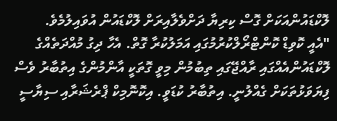ލޮކްޑައުންއަކަށް ގޮސް ކިރިޔާ ދަށްވެލާއިރަށް ލޮކްޑައުން އުވައިލުމެވެ.
"އެއީ ކޮވިޑް ކޮންޓްރޯލްކުރުމުގައި އަމަލުކުރާ ގޮތް. އެހާ ދިގު މުއްދަތެއްގެ ލޮކްޑައުންއެއްގައި ރާއްޖޭގައި ތިބުމުން މިވީ ގޮތަކީ އާންމުންގެ އިތުބާރު ވެސް ފިޔަވަޅުތަކަށް ގެއްލުނީ. އިތުބާރު ކުޑަވީ. އިކޮނޮމިކް ޕްރެޝަރާއި ސިޔާސީ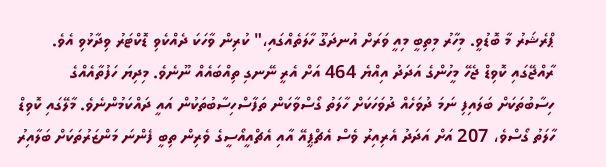ޕްރެޝަރު މާ ބޮޑުވީ. މިހާރު މިތިބީ މިއީ ވަރަށް އުނދަގޫ ހާލަތެއްގައި،" ކުރިން ވާހަކަ ދެއްކެވި ޑޮކްޓަރު ވިދާޅުވި އެވެ.
ރާއްޖޭގައި ކޮވިޑް ޖެހޭ މީހުންގެ އަދަދު އިއްޔެ 464 އަށް އެރީ ނޭނގި ތިއްބައެއް ނޫނެވެ. މިދިޔަ ހަފުތާއެއްގެ ހިސާބުތަކަށް ބަލައިފި ނަމަ ދުވަހެއް ދުވަހަކަށް ހާލަތު ގޯސްވާކަން ތަފާސްހިސާބުތަކުން އައީ ދައްކަމުންނެވެ. މާލޭގައި ކޮވިޑް ހާލަތު ގޯސްވެ، 207 އަށް އަދަދު އެރިއިރު ވެސް އެޗްޕީއޭ އާއި އެޗްއީއޯސީގެ ވެރިން ތިބީ ފެންނަ މަންޒަރުތަކަށް ބަލާއިރު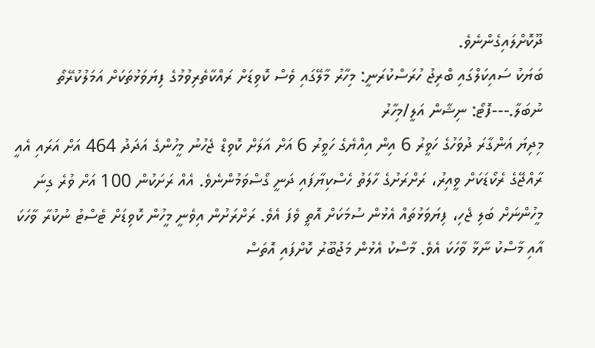ދޫކޮށްލައިގެންނެވެ.
ބަޔަކު ސައިކަލްގައި ބްރިޖު ހުރަސްކުރަނީ: މިހާރު މާލޭގައި ވެސް ކޮވިޑަށް ރައްކާތެރިވުމުގެ ފިޔަވަޅުތަކަށް އަމަލުކުރޭތޯ ނުބަލާ.---ފޮޓޯ: ނިޝާން އަލީ/މިހާރު
މިދިޔަ އަންގާރަ ދުވަހުގެ ހަވީރު 6 އިން އިއްޔެގެ ހަވީރު 6 އަށް އަލަށް ކޮވިޑް ޖެހުނު މީހުންގެ އަދަދު 464 އަށް އަރައި އެއީ ރާއްޖޭގެ ރެކޯޑަކަށް ވީއިރު، ރަށްރަށުގެ ހާލަތު ހެސްކިޔާފައި ދަނީ ގޯސްވަމުންނެވެ. އެއް ރަށަކުން 100 އަށް ވުރެ ގިނަ މީހުންނަށް ބަލި ޖެހި، ފިޔަވަޅުތައް އެޅުން ސުމަކަށް އޮތީ ވެފަ އެވެ. ރަށްރަށުން އިވެނީ މީހުން ކޮވިޑަށް ޓެސްޓު ނުކުރާ ވާހަކަ އާއި މާސްކު ނާޅާ ވާހަކަ އެވެ. މާސްކު އެޅުން މަޖުބޫރު ކޮށްފައި އޮތަސް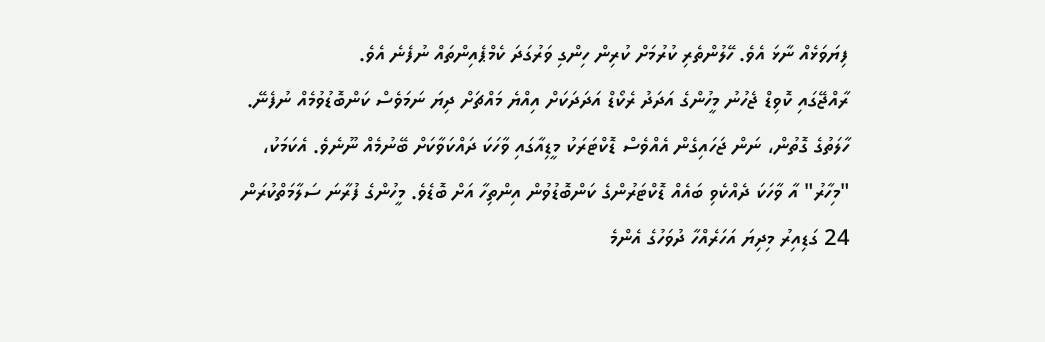ފިޔަވަޅެއް ނާޅަ އެވެ. ހޭލުންތެރި ކުރުމަށް ކުރިން ހިންގި ވަރުގަދަ ކެމްޕެއިންތައް ނުފެނެ އެވެ.
ރާއްޖޭގައި ކޮވިޑް ޖެހުނު މީހުންގެ އަދަދު ރެކޯޑް އަދަދަކަށް އިއްޔެ މައްޗަށް ދިޔަ ނަމަވެސް ކަންބޮޑުވުމެއް ނުފެނޭ.
ހާލަތުގެ ގޮތުން، ނަން ޖަހައިގެން އެއްވެސް ޑޮކްޓަރަކު މީޑިއާގައި ވާހަކަ ދައްކަވާކަށް ބޭނުމެއް ނޫނެވެ. އެކަމަކު، "މިހާރު" އާ ވާހަކަ ދެއްކެވި ބައެއް ޑޮކްޓަރުންގެ ކަންބޮޑުވުން އިންތިހާ އަށް ބޮޑެވެ. މީހުންގެ ފުރާނަ ސަލާމަތްކުރަން 24 ގަޑިއިރު މިދިޔަ އަހަރެއްހާ ދުވަހުގެ އެންމެ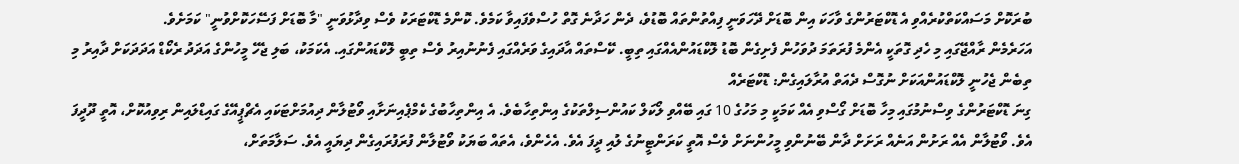ބުރަކޮށް މަސައްކަތްކުރެއްވި އެ ޑޮކްޓަރުންގެ ވާހަކަ އިން ބޮޑަށް ދޭހަވަނީ ފިއްތުންތައް ބޮޑުވެ، ދެން ހަދާނެ ގޮތް ހުސްވެފައިވާ ކަމެވެ. ކޮންމެ ޑޮކްޓަރަކު ވެސް ވިދާޅުވަނީ "މާ ބޮޑަށް ފަސޭހަކޮށްވުނީ" ކަމަށެވެ.
އަހަރެމެން ރާއްޖޭގައި މި ހެދި ގޮތަކީ އެންމެ ފުރަތަމަ ދުވަހުން ފެށިގެން ބޮޑު ލޮކްޑައުންއެއްގައި ތިބީ. ކޭސްތައް އާދައިގެ ވަރެއްގައި ފެނުނުއިރު ވެސް ތިބީ ލޮކްޑައުންގައި. އެކަމަކު، ބަލި ޖެހޭ މީހުންގެ އަދަދު ރެކޯޑް އަދަދަކަށް ދާއިރު މި ތިބެން ޖެހުނީ ލޮކްޑައުންއަކަށް ނުގޮސް ދެއަތް އުރާލައިގެން: ޑޮކްޓަރެއް
ގިނަ ޑޮކްޓަރުންގެ ވިސްނުމުގައި މިހާ ބޮޑަށް ގޯސްވި އެއް ކަމަކީ މި މަހުގެ 10 ގައި ބޭއްވި ލޯކަލް ކައުންސިލްތަކުގެ އިންތިހާބެވެ. އެ އިންތިހާބުގެ ކެމްޕެއިނަށާއި ވޯޓުލާން ދިއުމަށްޓަކައި އެޗްޕީއޭގެ ގައިޑްލައިން ރިވިއުކޮށް، އޮތީ ދޫދީފަ އެވެ. ވޯޓުލާން އެއް ރަށުން އަނެއް ރަށަށް ދާން ބޭނުންވި މީހުންނަށް ވެސް އޮތީ ކަރަންޓީނުގެ ލުއި ދީފަ އެވެ. އެހެންވެ، އެތައް ބަޔަކު ވޯޓުލާން ފުރަފުރައިގެން ދިޔައީ އެވެ. ސަލާމަތަށް،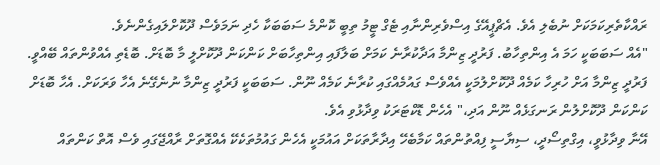ރައްކާތެރިކަމަކަށް ނުބެލި އެވެ. އެޗްޕީއޭގެ އިސްވެރިންނާއި ޓެގް ޓީމު ތިބީ ކޮންމެ ސަބަބަކާ ހެދި ނަމަވެސް ދޫކޮށްލައިގެންނެވެ.
"އެއް ސަބަބަކީ ހަމަ އެ އިންތިހާބު. ފަރުދީ ޒިންމާ އަދާކުރާނެ ކަމަށް ބަލާފައި އިންތިހާބަށް ކަންކަން ދޫކޮށްލީ މާ ބޮޑަށް. ބޮޑެތި އެއްވުންތައް ބޭއްވީ. ފަރުދީ ޒިންމާ އަށް ހުރިހާ ކަމެއް ދޫކޮށްލުމަކީ އެއްވެސް ގައުމެއްގައި ކުރާނެ ކަމެއް ނޫން. ސަބަބަކީ ފަރުދީ ޒިންމާ ނުނެގޭނެ އެހާ ވަރަކަށް. އެހާ ބޮޑަށް ކަންކަން ދޫކޮށްލުން ރަނގަޅެއް ނޫން އަދި،" އެހެން ޑޮކްޓަރަކު ވިދާޅުވި އެވެ.
އޭނާ ވިދާޅުވީ، އިގްތިސޯދީ، ސިޔާސީ ފިއްތުންތައް ކަމާބެހޭ އިދާރާތަކަށް އައުމަކީ އެހެން ގައުމުތަކެކޭ އެއްގޮތަށް ރާއްޖޭގައި ވެސް އޮތް ކަންތައް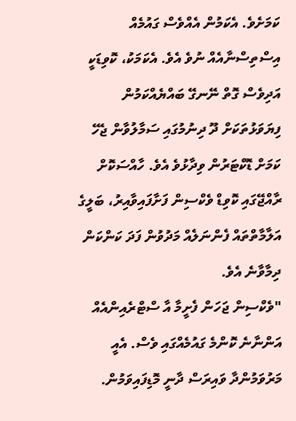ކަމަށެވެ. އެކަމުން އެއްވެސް ގައުމެއް އިސްތިސްނާއެއް ނުވެ އެވެ. އެކަމަކު، ކޮވިޑަކީ އަދިވެސް ގޮތް ނޭނގޭ ބައްޔެއްކަމުން ފިޔަވަޅުތަކަށް ދޫ ދިނުމުގައި ސަމާލުވާން ޖެހޭ ކަމަށް ޑޮކްޓަރުން ވިދާޅުވެ އެވެ. ހާއްސަކޮށް ރާއްޖޭގައި ކޮވިޑް ވެކްސިން ފަށާފައިވާއިރު، ބަލީގެ އަލާމާތްތައް ފެންނަލެއް މަދުވުން ފަދަ ކަންކަން ދިމާވާނެ އެވެ.
"ވެކްސިން ޖަހަން ފެށީމާ އާ ސްޓްރެއިންއެއް އަންނާނެ ކޮންމެ ގައުމެއްގައި ވެސް. އެއީ މަރުވަމުންދާ ވައިރަސް ދާނީ މޮޑިފައިވަމުން.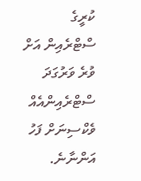ކުރީގެ ސްޓްރެއިން އަށް ވުރެ ވަރުގަދަ ސްޓްރެއިންއެއް ވެކްސިނަށް ފަހު އަންނާނެ.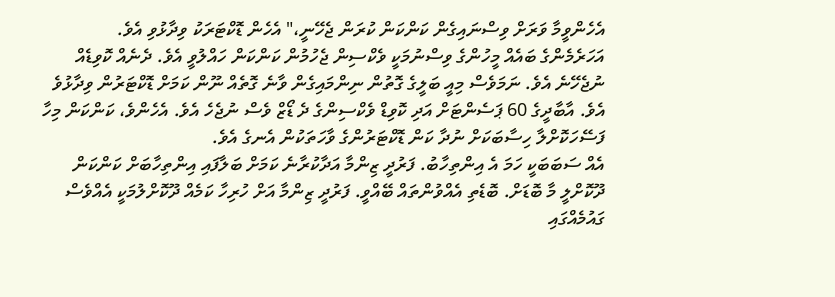އެހެންވީމާ ވަރަށް ވިސްނައިގެން ކަންކަން ކުރަން ޖެހޭނީ،" އެހެން ޑޮކްޓަރަކު ވިދާޅުވި އެވެ.
އަހަރެމެންގެ ބައެއް މީހުންގެ ވިސްނުމަކީ ވެކްސިން ޖެހުމުން ކަންކަން ހައްލުވީ އެވެ. ދެނެއް ކޮވިޑެއް ނުޖެހޭނެ އެވެ. ނަމަވެސް މިއީ ބަލީގެ ގޮތުން ނިންމައިގެން ވާނެ ގޮތެއް ނޫން ކަމަށް ޑޮކްޓަރުން ވިދާޅުވެ އެވެ. އާބާދީގެ 60 ޕަސެންޓަށް އަދި ކޮވިޑް ވެކްސިންގެ ދެ ޑޯޒް ވެސް ނުޖެހެ އެވެ. އެހެންވެ، ކަންކަން މިހާ ފަސޭހަކޮށްލާ ހިސާބަކަށް ނުދާ ކަން ޑޮކްޓަރުންގެ ވާހަތަކުން އެނގެ އެވެ.
އެއް ސަބަބަކީ ހަމަ އެ އިންތިހާބު. ފަރުދީ ޒިންމާ އަދާކުރާނެ ކަމަށް ބަލާފައި އިންތިހާބަށް ކަންކަން ދޫކޮށްލީ މާ ބޮޑަށް. ބޮޑެތި އެއްވުންތައް ބޭއްވީ. ފަރުދީ ޒިންމާ އަށް ހުރިހާ ކަމެއް ދޫކޮށްލުމަކީ އެއްވެސް ގައުމެއްގައި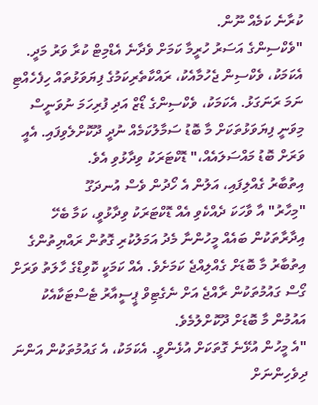ކުރާނެ ކަމެއް ނޫން.
"ވެކްސިންގެ އަސަރު ހުރީމާ ކަމަށް ވެދާނެ އެޑްމިޓް ކުރާ ވަރު މަދީ. އެކަމަކު، ވެކްސިން ޖެހުމާއެކު، ރައްކާތެރިކަމުގެ ފިޔަވަޅުތައް ހިފެހެއްޓި ނަމަ ރަނަގަޅު. އެކަމަކު، ވެކްސިންގެ ޑޯޒް އަދި ފުރިހަމަ ނުވަނީސް މިވަނީ ފިޔަވަޅުތަކަށް މާ ބޮޑު ސަމާލުކަމެއް ނުދީ ދޫކޮށްލެވިފައި. އެއީ ވަރަށް ބޮޑު މައްސަލައެއް،" ޑޮކްޓަރަކު ވިދާޅުވި އެވެ.
އިތުބާރު ގެއްލިފައި، އަލުން އެ ހޯދުން ވެސް އުނދަގޫ
"މިހާރު" އާ ވާހަކަ ދެއްކެވި އެއް ޑޮކްޓަރަކު ވިދާޅުވީ، ކަމާ ބެހޭ އިދާރާތަކުން ބައެއް މީހުންނާ މެދު އަމަލުކުރި ގޮތުން ރައްޔިތުންގެ އިތުބާރު މާ ބޮޑަށް ގެއްލިއްޖެ ކަމަށެވެ. އެއް ކަމަކީ ކޮވިޑްގެ ހާލަތު ވަރަށް ގޯސް ގައުމުތަކުން ރާއްޖެ އަށް ނެގެޓިވް ޕީސީއާރު ޓެސްޓަކާއެކު އައުމުން މާ ބޮޑަށް ދޫކޮށްލުމެވެ.
"އެ މީހުން އުޅޭނެ ގޮތަކަށް އުޅެންވީ. އެކަމަކު، އެ ގައުމުތަކުން އަންނަ ދިވެހިންނަށް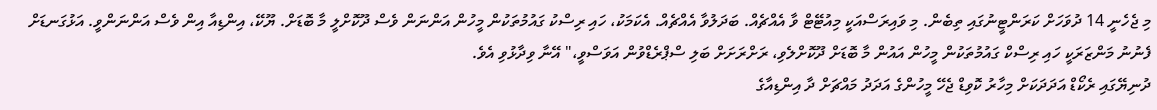މި ޖެހެނީ 14 ދުވަހަށް ކަރަންޓީނުގައި ތިބެން. މި ވައިރަސްއަކީ މިއުޓޭޓް ވާ އެއްޗެއް. ބަދަލުވާ އެއްޗެއް. އެކަމަކު، ހައި ރިސްކު ގައުމުތަކުން މީހުން އަންނަން ވެސް ދޫކޮށްލީ މާ ބޮޑަށް. ޔޫކޭ، އިންޑިއާ އިން ވެސް އަންނަންވީ. އަޅުގަނޑަށް ފެނުނު މަންޒަރަކީ ހައި ރިސްކް ގައުމުތަކުން މީހުން އައުން މާ ބޮޑަށް ދޫކޮށްލެވި، ރަށްރަށަށް ބަލި ސްޕްރެޑްވުން އަވަސްވީ،" އޭނާ ވިދާޅުވި އެވެ.
ދުނިޔޭގައި ރެކޯޑް އަދަދަކަށް މިހާރު ކޮވިޑް ޖެހޭ މީހުންގެ އަދަދު މައްޗަށް ދާ އިންޑިއާގެ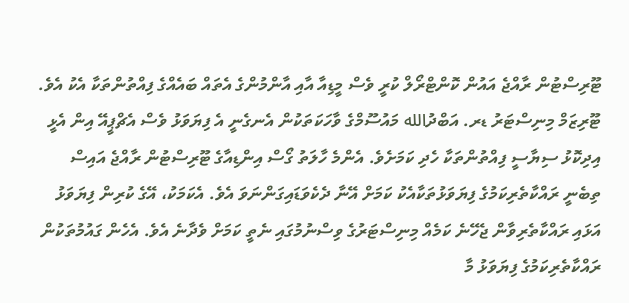ޓޫރިސްޓުން ރާއްޖެ އައުން ކޮންޓްރޯލް ކުރީ ވެސް މީޑިއާ އާއި އާންމުންގެ އެތައް ބައެއްގެ ފިއްތުންތަކާ އެކު އެވެ. ޓޫރިޒަމް މިނިސްޓަރު ޑރ. އަބްދުالله މައުސޫމްގެ ވާހަކަތަކުން އެނގެނީ އެ ފިޔަވަޅު ވެސް އެޗްޕީއޭ އިން އެޅީ އިދިކޮޅު ސިޔާސީ ފިއްތުންތަކާ ހެދި ކަމަށެވެ. އެންމެ ހާލަތު ގޯސް އިންޑިއާގެ ޓޫރިސްޓުން ރާއްޖެ އައިސް ތިބެނީ ރައްކާތެރިކަމުގެ ފިޔަވަޅުތަކާއެކު ކަމަށް އޭނާ ދެކެވަޑައިގަންނަވަ އެވެ. އެކަމަކު، އޭގެ ކުރިން ފިޔަވަޅު އަޅައި ރައްކާތެރިވާން ޖެހޭނެ ކަމެއް މިނިސްޓަރުގެ ވިސްނުމުގައި ނެތީ ކަމަށް ވެދާނެ އެވެ. އެހެން ގައުމުތަކުން ރައްކާތެރިކަމުގެ ފިޔަވަޅު މާ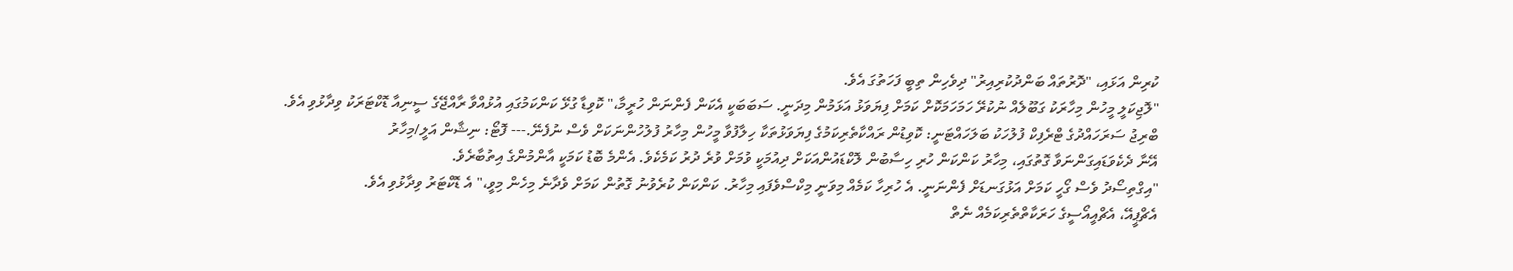ކުރިން އަޅައި، "ދޮރުތައް ބަންދުކުރިއިރު" ދިވެހިން ތިބީ ފަހަތުގަ އެވެ.
"ލޮޖިކަލީ މީހުން މިހާރަކު ގަބޫލެއް ނުކުރޭ ހަމަހަމަކޮށް ކަމަށް ފިޔަވަޅު އަޅަމުން މިދަނީ. ސަބަބަކީ އެކަން ފެންނަން ހުރީމާ،" ކޮވިޑާ ގުޅޭ ކަންކަމުގައި އުޅުއްވާ ރާއްޖޭގެ ސީނިއާ ޑޮކްޓަރަކު ވިދާޅުވި އެވެ.
ބްރިޖު ސަރަހައްދުގެ ޓްރެފިކް ފުލުހަކު ބަލަހައްޓަނީ: ކޮވިޑުން ރައްކާތެރިކަމުގެ ފިޔަވަޅުތަކާ ހިލާފުވާ މީހުން މިހާރު ފުލުހުންނަކަށް ވެސް ނުފެނޭ.--- ފޮޓޯ: ނިޝާން އަލީ/މިހާރު
އޭނާ ދެކެވަޑައިގަންނަވާ ގޮތުގައި، މިހާރު ކަންކަން ހުރި ހިސާބުން ލޮކްޑައުންއަކަށް ދިއުމަކީ ވުމަށް ވުރެ ދުރު ކަމެކެވެ. އެންމެ ބޮޑު ކަމަކީ އާންމުންގެ އިތުބާރެވެ.
"އިގްތިސޯދު ވެސް ގޯހީ ކަމަށް އަޅުގަނޑަށް ފެންނަނީ. އެ ހުރިހާ ކަމެއް މިވަނީ މިކްސްވެފައި މިހާރު. ކަންކަން ކުރެވުނު ގޮތުން ކަމަށް ވެދާނެ މިހެން މިވީ،" އެ ޑޮކްޓަރު ވިދާޅުވި އެވެ.
އެޗްޕީއޭ، އެޗްއީއޯސީގެ ހަރަކާތްތެރިކަމެއް ނެތް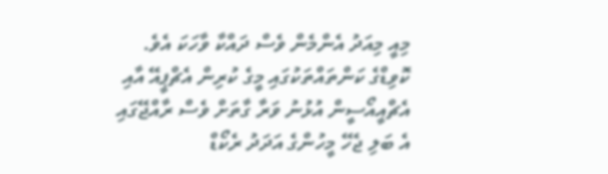މިއީ މިއަދު އެންމެން ވެސް ދައްކާ ވާހަކަ އެވެ. ކޮވިޑްގެ ކަންތައްތަކުގައި މީގެ ކުރިން އެޗްޕީއޭ އާއި އެޗްއީއޯސީން އުޅުނު ވަރާ ގާތަށް ވެސް ރާއްޖޭގައި އެ ބަލި ޖެހޭ މީހުންގެ އަދަދު ރެކޯޑް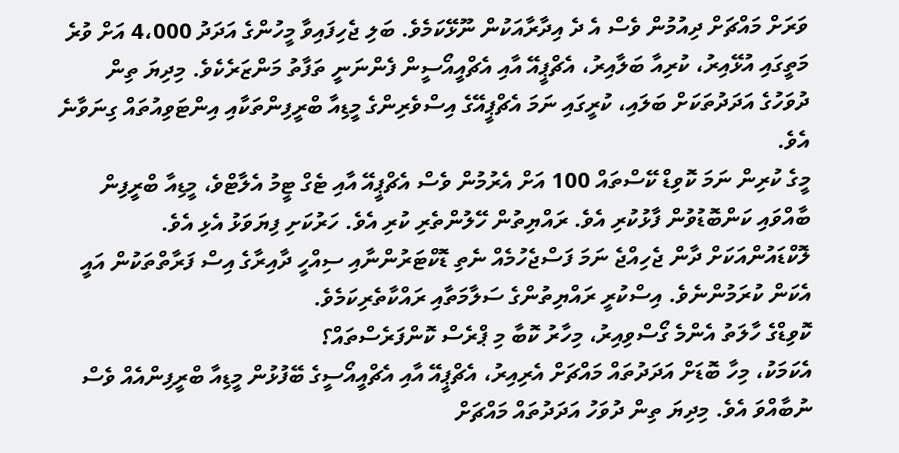ވަރަށް މައްޗަށް ދިއުމުން ވެސް އެ ދެ އިދާރާއަކުން ނޫޅޭކަމެވެ. ބަލި ޖެހިފައިވާ މީހުންގެ އަދަދު 4،000 އަށް ވުރެ މަތީގައި އުޅޭއިރު، ކުރިއާ ބަލާއިރު، އެޗްޕީއޭ އާއި އެޗްއީއޯސީން ފެންނަނީ ތަފާތު މަންޒަރެކެވެ. މިދިޔަ ތިން ދުވަހުގެ އަދަދުތަކަށް ބަލައި، ކުރީގައި ނަމަ އެޗްޕީއޭގެ އިސްވެރިންގެ މީޑިއާ ބްރީފިންތަކާއި އިންޓަވިއުތައް ގިނަވާނެ އެވެ.
މީގެ ކުރިން ނަމަ ކޮވިޑް ކޭސްތައް 100 އަށް އެރުމުން ވެސް އެޗްޕީއޭ އާއި ޓެގް ޓީމު އެލާޓްވެ، މީޑިއާ ބްރީފިން ބާއްވައި ކަންބޮޑުވުން ފާޅުކުރި އެވެ. ރައްޔިތުން ހޭލުންތެރި ކުރި އެވެ. ހަރުކަށި ފިޔަވަޅު އެޅި އެވެ. ލޮކްޑައުންއަކަށް ދާން ޖެހިއްޖެ ނަމަ ފަސްޖެހުމެއް ނެތި ޑޮކްޓަރުންނާއި ސިއްހީ ދާއިރާގެ އިސް ފަރާތްތަކުން އައީ އެކަން ކުރަމުންނެވެ. އިސްކުރީ ރައްޔިތުންގެ ސަލާމަތާއި ރައްކާތެރިކަމެވެ.
ކޮވިޑްގެ ހާލަތު އެންމެ ގޯސްވިއިރު، މިހާރު ކޮބާ މި ޕްރެސް ކޮންފަރެސްތައް؟
އެކަމަކު، މިހާ ބޮޑަށް އަދަދުތައް މައްޗަށް އެރިއިރު، އެޗްޕީއޭ އާއި އެޗްއީއޯސީގެ ބޭފުޅުން މީޑިއާ ބްރީފިންއެއް ވެސް ނުބާއްވަ އެވެ. މިދިޔަ ތިން ދުވަހު އަދަދުތައް މައްޗަށް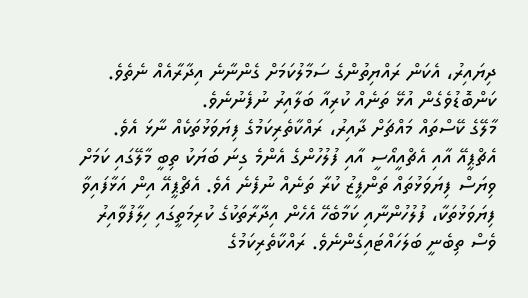ދިޔައިރު، އެކަން ރައްޔިތުންގެ ސަމާލުކަމަށް ގެންނާނެ އިދާރާއެއް ނެތެވެ. ކަންބޮޑުވެގެން އުޅޭ ތަނެއް ކުރިއާ ބަލާއިރު ނުފެނުނެވެ.
މާލޭގެ ކޭސްތައް މައްޗަށް ދާއިރު، ރައްކާތެރިކަމުގެ ފިޔަވަޅުތަކެއް ނާޅަ އެވެ. އެޗްޕީއޭ އާއި އެޗްއީއޯސީ އާއި ފުލުހުންގެ އެންމެ ގިނަ ބަޔަކު ތިބީ މާލޭގައި ކަމަށް ވިޔަސް ފިޔަވަޅުތައް ތަންފީޒު ކުރާ ތަނެއް ނުފެނެ އެވެ. އެޗްޕީއޭ އިން އަޅާފައިވާ ފިޔަވަޅުތަކާ، ފުލުހުންނާއި ކަމާބެހޭ އެހެން އިދާރާތަކުގެ ކުރިމަތީގައި ހިލާފުވާއިރު ވެސް ތިބެނީ ބަލަހައްޓައިގެންނެވެ. ރައްކާތެރިކަމުގެ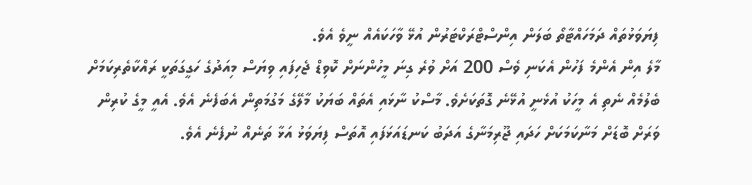ފިޔަވަޅުތައް ދަމަހައްޓާތޯ ބަލަން އިންސްޓްރަކްޓަރުން އުޅޭ ވާހަކައެއް ނީވެ އެވެ.
މާލެ އިން އެންމެ ފަހުން އެކަނި ވެސް 200 އަށް ވުރެ ގިނަ މީހުންނަށް ކޮވިޑް ޖެހިފައި ވިޔަސް މިއަދުގެ ހަގީގަތަކީ ރައްކާތެރިކަމަށް ބެލުމެއް ނެތި އެ މީހަކު އުޅެނީ އުޅޭނެ ގޮތަކަށެވެ. މާސްކު ނާޅައި އެތައް ބަޔަކު މާލޭގެ މަގުމަތިން އެބަފެނެ އެވެ. އެއީ މީގެ ކުރިން ވަރަށް ބޮޑަށް މަނާކަމަކަށް ހަދައި ޖޫރިމަނާގެ އަދަބު ކަނޑައަޅަފައި އޮތަސް ފިޔަވަޅު އަޅާ ތަނެއް ނުފެނެ އެވެ.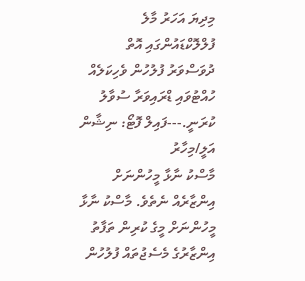މިދިޔަ އަހަރު މާލެ ފުލްލޮކްޑައުންގައި އޮތް ދުވަސްވަރު ފުލުހުން ވެހިކަލެއް ހުއްޓުވައި ޑްރައިވަރާ ސުވާލު ކުރަނީ.---ފައިލް ފޮޓޯ: ނިޝާން އަލީ/މިހާރު
މާސްކު ނާޅާ މީހުންނަށް އިންޒާރެއް ނެތެވެ. މާސްކު ނާޅާ މީހުންނަށް މީގެ ކުރިން ތަފާތު އިންޒާރުގެ މެސެޖުތައް ފުލުހުން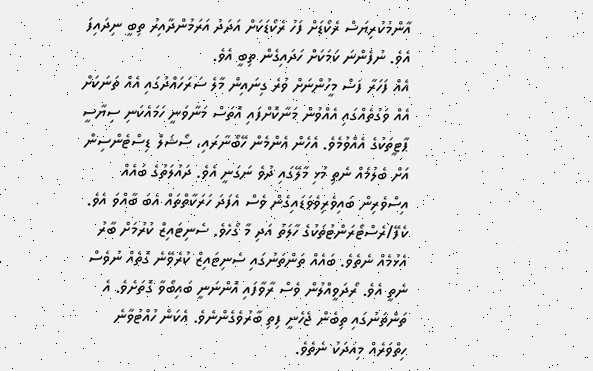އާންމުކުރިޔަސް ރެކޯޑަށް ފަހު ރެކޯޑަކަށް އަދަދު އަރަމުންދާއިރު ތިބީ ނިދައިފަ އެވެ. ނުފެންނަ ކަމަކަށް ހަދައިގެން ތިބީ އެވެ.
އެއް ފަހަރާ ފަސް މީހުންނަށް ވުރެ ގިނައިން މާލެ ސަރަހައްދުގައި އެއް ތަނަކަށް އެއް ވަގުތެއްގައި އެއްވުން މަނާކޮށްފައި އޮތަސް މަނާވަނީ ހަމައެކަނި ސިޔާސީ ޕާޓީތަކުގެ އެއްވުމެވެ. އެހެން އެންމެން ހޭބޯނާރައި، ސޯޝަލް ޑިސްޓެންސިން އަށް ބެލުމެއް ނެތި މުޅި މާލޭގައި ދުވެ ނަގަނީ އެވެ. ދައުލަތުގެ ބައެއް އިސްވެރިން ބައިވެރިވެވަޑައިގެން ވެސް އެފަދަ ހަރަކާތްތައް އެބަ ބާއްވަ އެވެ. ކެފޭ/ރެސްޓޯރަންޓުތަކުގެ ހާލަތު އަދި މާ ގޯހެވެ. ސެނިޓައިޒް ކުރުމަށް ބާރު އެޅުމެއް ނެތެވެ. ބައެއް ތަންތަނުގައި ސެނިޓައިޒް ކުރެވޭނެ ގޮތެއް ނުވެސް ނެތީ އެވެ. ރޯދަވީއްލުން ވެސް ރާވާފައި އޮންނަނީ ބައިބޯވާ ގޮތަށެވެ. އެ ތަންތަނުގައި ތިބެން ޖެހެނީ ފިތި ބާރުވެގެންނެވެ. އެކަން ހުއްޓުވާނެ ހިތްވަރެއް މިއަދަކު ނެތެވެ.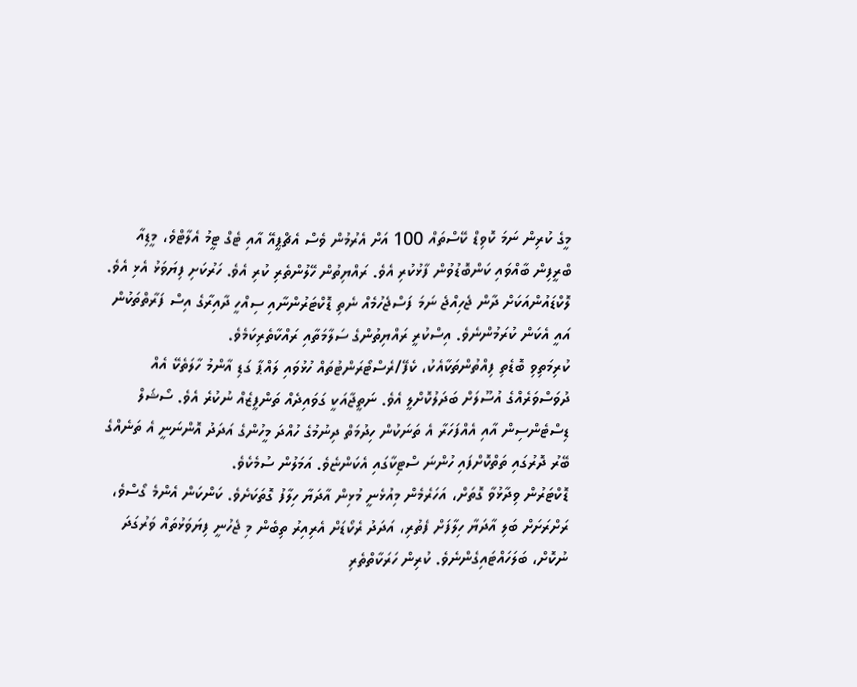މީގެ ކުރިން ނަމަ ކޮވިޑް ކޭސްތައް 100 އަށް އެރުމުން ވެސް އެޗްޕީއޭ އާއި ޓެގް ޓީމު އެލާޓްވެ، މީޑިއާ ބްރީފިން ބާއްވައި ކަންބޮޑުވުން ފާޅުކުރި އެވެ. ރައްޔިތުން ހޭލުންތެރި ކުރި އެވެ. ހަރުކަށި ފިޔަވަޅު އެޅި އެވެ. ލޮކްޑައުންއަކަށް ދާން ޖެހިއްޖެ ނަމަ ފަސްޖެހުމެއް ނެތި ޑޮކްޓަރުންނާއި ސިއްހީ ދާއިރާގެ އިސް ފަރާތްތަކުން އައީ އެކަން ކުރަމުންނެވެ. އިސްކުރީ ރައްޔިތުންގެ ސަލާމަތާއި ރައްކާތެރިކަމެވެ.
ކުރިމަތިވި ބޮޑެތި ފިއްތުންތަކާއެކު، ކެފޭ/ރެސްޓޯރަންޓުތައް ހުޅުވައި ލައްޕާ ގަޑި އާންމު ހާލަތެކޭ އެއް ދުވަސްވަރެއްގެ އުސޫލަށް ބަދަލުކޮށްލީ އެވެ. ނަތީޖާއަކީ ގަވައިދެއް ތަންފީޒެއް ނުކުރެ އެވެ. ސޯޝަލް ޑިސްޓެންސިން އާއި އެއްފަހަރާ އެ ތަނަކުން ހިދުމަތް ދިނުމުގެ ހުއްދަ މީހުންގެ އަދަދު އޮންނަނީ އެ ތަނެއްގެ ބޭރު ދޮރުގައި ތަތްކޮށްފައި ހުންނަ ސްޓިކާގައި އެކަންޏެވެ. އަމަލުން ސުމެކެވެ.
ޑޮކްޓަރުން ވިދާޅުވާ ގޮތަށް، އަހަރެމެން މިއުޅެނީ މުޅިން އާދަޔާ ހިލާފު ގޮތަކަށެވެ. ކަންކަން އެންމެ ގޯސްވެ، ރަށްރަށަށް ބަލި އާދަޔާ ހިލާފަށް ފެތުރި، އަދަދު ރެކޯޑަށް އެރިއިރު ތިބެން މި ޖެހުނީ ފިޔަވަޅުތައް ވަރުގަދަ ނުކޮށް، ބަލަހައްޓައިގެންނެވެ. ކުރިން ހަރަކާތްތެރި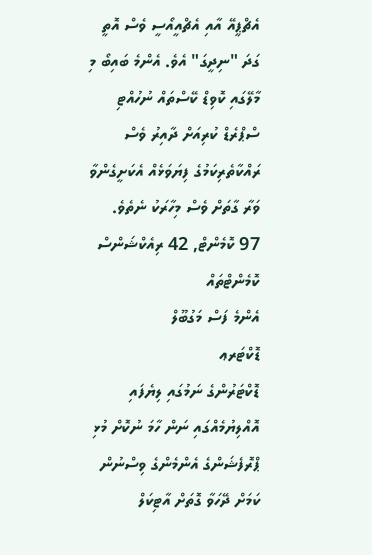އެޗްޕީއޭ އާއި އެޗްއީއޯސީ ވެސް އޮތީ ގަދަ "ނިދީގަ" އެވެ. އެންމެ ބައިބޯ މި މާލޭގައި ކޮވިޑް ކޭސްތައް ނުހުއްޓި ސްޕްރެޑް ކުރިއަށް ދާއިރު ވެސް ރައްކާތެރިކަމުގެ ފިޔަވަޅެއް އެކަށީގެންވާ ވަރާ ގާތަށް ވެސް މިހާރަކު ނެތެވެ.
97 ކޮމެންޓް, 42 ރިއެކްޝަންސް
ކޮމެންޓްތައް
އެންމެ ފަސް މަގުބޫލް
ޑޮކްޓަރޢ
ޑޮކްޓަރުންގެ ނަމުގައި ލިޔެފައި އޮއްލިޔުމެއްގައި ނަން ހާމަ ނުކޮށް މުޅި ޕްރޮފެޝަންގެ އެންމެންގެ ވިސްނުން ކަމަށް ދޭހަވާ ގޮތަށް އާޓިކަލް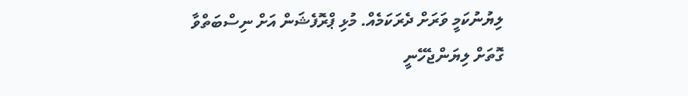ލިޔުނުކަމީ ވަރަށް ދެރަކަމެއް. މުޅި ޕްރޮފެޝަން އަށް ނިސްބަތްވާ ގޮތަށް ލިޔަންޖެހޭނީ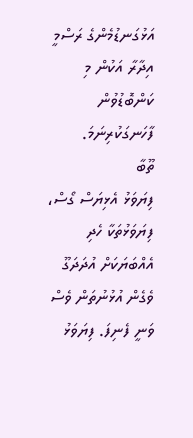އަޅުގަނޑުމެންގެ ރަސްމީ އިދާރާ އަކުން މި ކަންބޮޑުވުން ފާހަނގަކުރިނަމަ.
ތޫބާ
ފިޔަވަޅު އެޅިޔަސް ގޯސް، ފިޔަވަޅުތަކާ ހެދި އެއްބަޔަކަށް އުދަދަގޫ ވެގެން އުޅުނުތަން ވެސް ވަނީ ފެނިފަ. ފިޔަވަޅު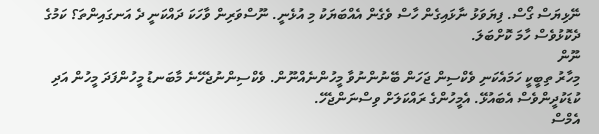ނޭޅިޔަސް ގޯސް. ފިޔަވަޅު ނާޅައިގެން ހާސް ވެގެން އެއްބަޔަކު މި އުޅެނީ. ނޫސްވަރިން ވާހަކަ ދައްކަނީ ދެ އަނގައިންތަ؟ ކަމުގެ ދެކޮޅުވެސް ހާމަ ކޮށްބަލަ.
ނޫން
މިހާރު ތިބީކީ ހަމައެކަނި ވެކްސިން ޖަހަން ބޭނުންނުވާ މީހުންނެއްނޫން. ވެކްސިންނުޖެހޭނެ މާބަނޑު މީހުންފަދަ މީހުން އަދި ކުޑަކުދީންވެސް އެބައުޅޭ. އެމީހުންގެ ރައްކަލަށް ވިސްނަންޖެހޭ.
އެމްސް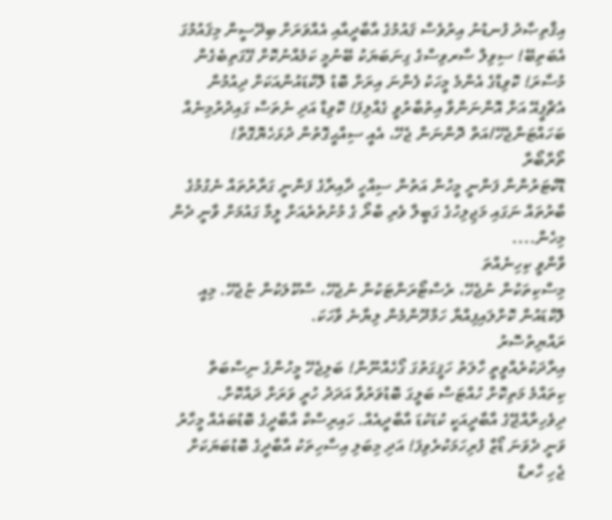އިޤްތިޞާދު ފުނޑުނު އިރުވެސް ޤައުމުގެ އާބާދީއާއި އެއްވަރަށް ބިދޭސީން މިޤައުމުގަ އެބަތިބޭ! ސިވިލް ސާރވިސްގެ ގިނަބަޔަކު ބޭނުމީ ކަމެއްނުކޮށް ގޭގަތިބެގެން މުސާރަ! ކޮވިޑްގެ އެންމެ މީހަކު ފެންނަ އިރަށް ބޮޑު ލޮކްޑައުންއަކަށް ދިއުމުން އެޗްޕީއޭ އަށް އޮންނަންވާ އިތުބާރުވީ ގެއްލިފަ! ކޮވިޑް އަދި ނެތަސް ގައިދުރުމިނެއް ބަހައްޓަންޖެހޭ/އަތް ދޮންނަން ޖެހޭ، އެއީ ސިއްޙީގޮތުން ދުޅަހެޔޮގޮތް!
ތޯރާބޯރާ
ޑޮކްޓަރުންނާ ފަންނީ މީހުން އަތުން ސިއްހީ ދާއިރާގެ ފަންނީ ގަރާރުތައް ނެގުމުގެ ބާރުތައް ނަގައި މަޖިލިހުގެ ގަބީލާ ވެރި ބްރޯ ގެ މުށުތެރެއަށް ލީމާ ގައުމަށް ވާނީ ދެން މިހެން....
ވާންވީ ކިހިނެއްތަ
މިސްކިތަކުން ނުޖެހޭ، ރެސްޓޯރަންޓަކުން ނުޖެހޭ، ސްކޫލަކުން ޏުޖެހޭ. މިއީ ލޮކްޑައުން ކޮށްލައިފިއްޔާ ހަމްދޫންމެން ލިޔާނެ ވާހަކަ.
ރައްޔިތުސޮރު
އިރާދަކުރެއްވީތީ ހާލަތު ހަޤީގަތުގަ ގޯހެއްނޫން! ބަލިޖެހޭ މީހުންގެ ނިސްބަތް ކިތައްމެ މަތިކޮށް ހުއްޓަސް ބަލީގަ ބޮޑުވަރުވާ އަދަދު ހުރީ ވަރަށް ދައްކޮށް. ދިވެހިރާއްޖޭގެ އާބާދީއަކީ ކުޑަކުޑަ އާބާދީއެއް. ހައިރިސްކް އާބާދީގެ ބޮޑުބައެއް މީހާރު ވަނީ ދެވަނަ ޑޯޒް ފުރިހަމަކުރެވިފަ! އަދި މިބަލި އިސާހިތަކު އާބާދީގެ ބޮޑުބަޔަކަށް ޖެހި ހާރޑް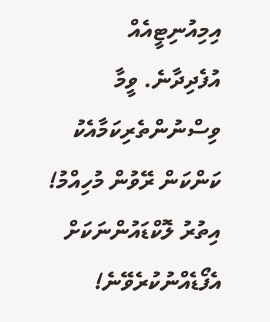އިމިއުނިޓީއެއް އުފެދިދާނެ. ވީމާ ވިސްނުންތެރިކަމާއެކު ކަންކަން ރޭވުން މުހިއްމު! އިތުރު ލޮކްޑައުންނަކަށް އެފޯޑެއްނުކުރެވޭނެ!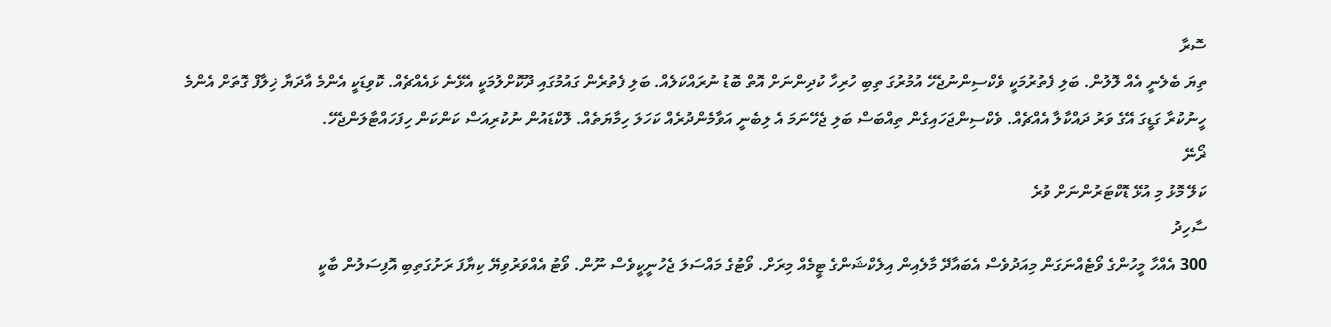ސޮރާ
ތިޔަ ބެލެނީ އެއް ލޮލުން. ބަލި ފެތުރުމަކީ ވެކްސިންނުޖެހޭ އުމުރުގަ ތިބި ހުރިހާ ކުދިންނަށް އޮތް ބޮޑު ނުރައްކަލެއް. ބަލި ފެތުރެން ގައުމުގައި ދޫކޮށްލުމަކީ އެޅޭނެ ޅައެއްޗެއް. ކޮވިޑަކީ އެންމެ އާދަޔާ ޚިލާފް ގޮތަށް އެންމެ ހީނުކުރާ ގަޑީގަ އޭގެ ވަރު ދައްކާލާ އެއްޗެއް. ވެކްސިންޖަހައިގެން ތިއްބަސް ބަލި ޖެހޭނަމަ އެ ލިބެނީ އަވާމެންދުރެއް ކަހަލަ ހިމާޔަތެއް. ލޮކްޑައުން ނުކުރިއަސް ކަންކަން ހިފަހައްޓާލަންޖެހޭ.
ޜޯނޭ
ކަލޭ މޮޅު މި އުޅޭ ޑޮކްޓަރުންނަށް ވުރެ
ސާހިދު
300 އެއްހާ މީހުންގެ ވޯޓެއްނަގަން މިއަދުވެސް އެބައާދޭ މާލެއިން އިލެކްޝަންގެ ޓީމެއް މިރަށް. ވޯޓުގެ މައްސަލަ ޖެހުނީކީވެސް ނޫން. ވޯޓު އެއްވަރުވިޔޭ ކިޔާފަ ރަށުގަތިބި އޮފިސަލުން ބާކީ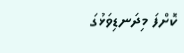ކޮށްފަ މިދަނޑިވަޅުގަ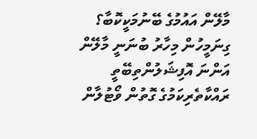މާލޭން އައުމުގެ ބޭނުމަކީކޮބާ؟ ގިނަމީހުން މިހާރު ބުނަނީ މާލޭން އަންނަ އޮފިޝަލުންތިބޭތީ ރައްކާތެރިކަމުގެ ގޮތުން ވޯޓުލާން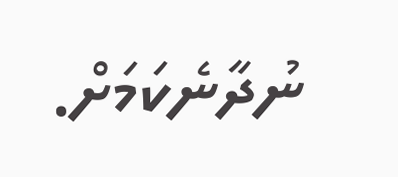ނުދާނެކަމަށް.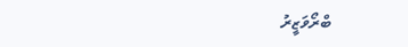ބްރޯވަޒީރު